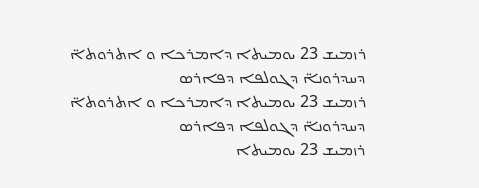ܪܙܡܝܫ 23 ܝܘܡܝܬܐ ܕܐܡܪܟܐ ܘ ܐܬܪܘܬܐ̈ ܕܚܕܪܘܢܐ̈ ܕܓܘܠܦܐ ܕܦܐܪܣ
ܪܙܡܝܫ 23 ܝܘܡܝܬܐ ܕܐܡܪܟܐ ܘ ܐܬܪܘܬܐ̈ ܕܚܕܪܘܢܐ̈ ܕܓܘܠܦܐ ܕܦܐܪܣ
ܪܙܡܝܫ 23 ܝܘܡܝܬܐ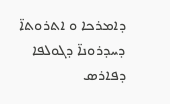ܕܐܡܪܟܐ ܘ ܐܬܪܘܬܐ̈ ܕܚܕܪܘܢܐ̈ ܕܓܘܠܦܐ ܕܦܐܪܣ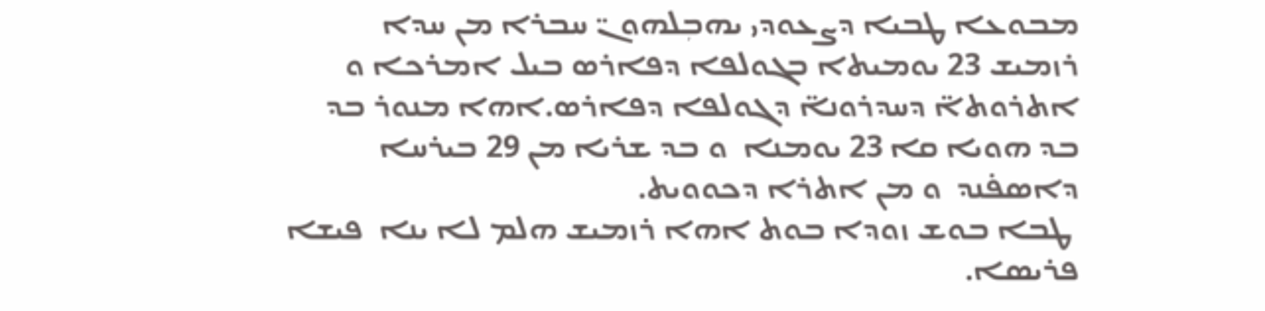ܡܒܘܥܐ ܛܒܝܐ ܕܨܥܘܕܝ ܝܗܒܼܠܗܘܢ̈ ܚܒܪܐ ܡܢ ܚܕܐ ܪܙܡܝܫ 23 ܝܘܡܝܬܐ ܒܓܘܠܦܐ ܕܦܐܪܣ ܒܝܠ ܐܡܪܟܐ ܘ ܐܬܪܘܬܐ̈ ܕܚܕܪܘܢܐ̈ ܕܓܘܠܦܐ ܕܦܐܪܣ.ܐܗܐ ܡܢܘܪ ܒܕ ܒܕ ܗܘܝܐ ܩܐ 23 ܝܘܡܢܐ  ܘ ܒܕ ܫܪܝܐ ܡܢ 29 ܒܝܪܚܐ ܕܐܣܦ̇ܢܕ  ܘ ܡܢ ܐܬܪܐ ܕܟܘܘܝܬ.
 ܛܒܐ ܒܘܫ ܙܘܕܐ ܒܘܬ ܐܗܐ ܪܙܡܝܫ ܗܠܡ ܠܐ ܝܢܐ  ܦܝܫܐ ܦܪܝܣܐ.